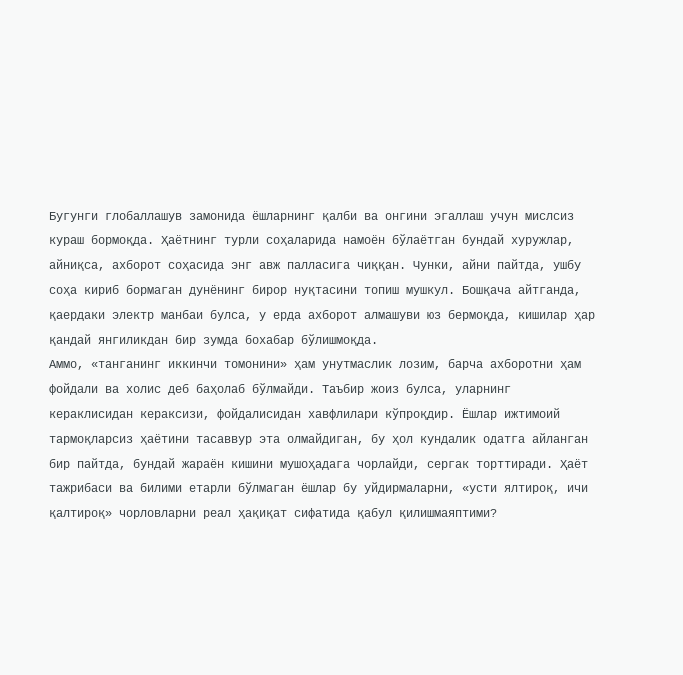Бугунги глобаллашув замонида ёшларнинг қалби ва онгини эгаллаш учун мислсиз кураш бормоқда. Ҳаётнинг турли соҳаларида намоён бўлаётган бундай хуружлар, айниқса, ахборот соҳасида энг авж палласига чиққан. Чунки, айни пайтда, ушбу соҳа кириб бормаган дунёнинг бирор нуқтасини топиш мушкул. Бошқача айтганда, қаердаки электр манбаи булса, у ерда ахборот алмашуви юз бермоқда, кишилар ҳар қандай янгиликдан бир зумда бохабар бўлишмоқда.
Аммо, «танганинг иккинчи томонини» ҳам унутмаслик лозим, барча ахборотни ҳам фойдали ва холис деб баҳолаб бўлмайди. Таъбир жоиз булса, уларнинг кераклисидан кераксизи, фойдалисидан хавфлилари кўпроқдир. Ёшлар ижтимоий тармоқларсиз ҳаётини тасаввур эта олмайдиган, бу ҳол кундалик одатга айланган бир пайтда, бундай жараён кишини мушоҳадага чорлайди, сергак торттиради. Ҳаёт тажрибаси ва билими етарли бўлмаган ёшлар бу уйдирмаларни, «усти ялтироқ, ичи қалтироқ» чорловларни реал ҳақиқат сифатида қабул қилишмаяптими?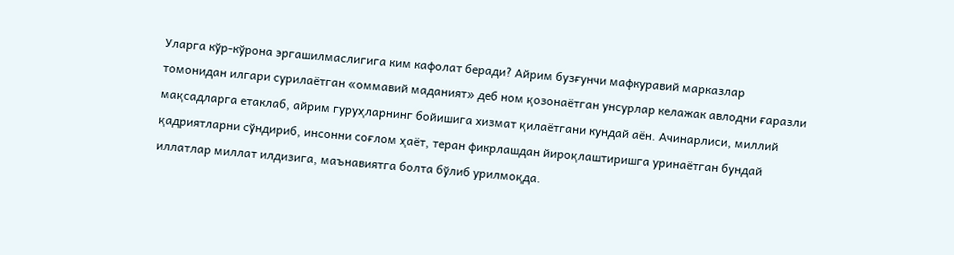Уларга кўр-кўрона эргашилмаслигига ким кафолат беради? Айрим бузғунчи мафкуравий марказлар томонидан илгари сурилаётган «оммавий маданият» деб ном қозонаётган унсурлар келажак авлодни ғаразли мақсадларга етаклаб, айрим гуруҳларнинг бойишига хизмат қилаётгани кундай аён. Ачинарлиси, миллий қадриятларни сўндириб, инсонни соғлом ҳаёт, теран фикрлашдан йироқлаштиришга уринаётган бундай иллатлар миллат илдизига, маънавиятга болта бўлиб урилмоқда.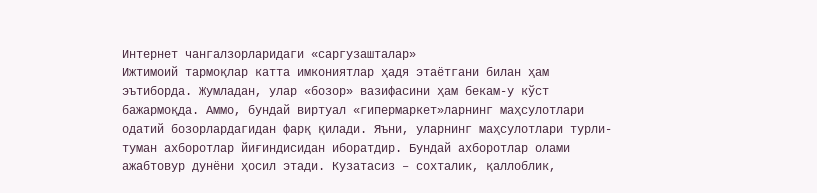Интернет чангалзорларидаги «саргузашталар»
Ижтимоий тармоқлар катта имкониятлар ҳадя этаётгани билан ҳам эътиборда. Жумладан, улар «бозор» вазифасини ҳам бекам-у кўст бажармоқда. Аммо, бундай виртуал «гипермаркет»ларнинг маҳсулотлари одатий бозорлардагидан фарқ қилади. Яъни, уларнинг маҳсулотлари турли-туман ахборотлар йиғиндисидан иборатдир. Бундай ахборотлар олами ажабтовур дунёни ҳосил этади. Кузатасиз – сохталик, қаллоблик,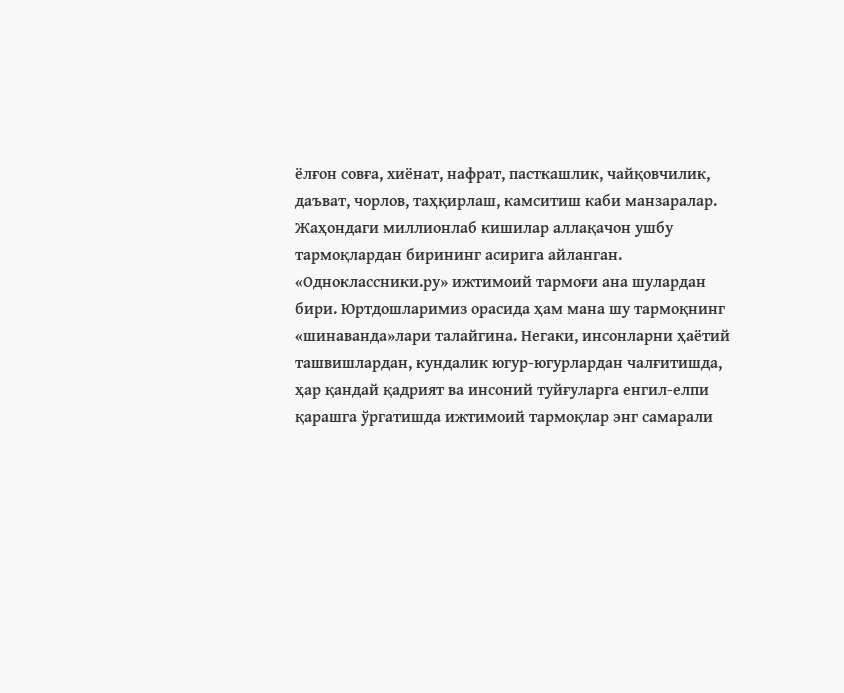ёлғон совға, хиёнат, нафрат, пасткашлик, чайқовчилик, даъват, чорлов, таҳқирлаш, камситиш каби манзаралар.
Жаҳондаги миллионлаб кишилар аллақачон ушбу тармоқлардан бирининг асирига айланган. «Одноклассники.ру» ижтимоий тармоғи ана шулардан бири. Юртдошларимиз орасида ҳам мана шу тармоқнинг «шинаванда»лари талайгина. Негаки, инсонларни ҳаётий ташвишлардан, кундалик югур-югурлардан чалғитишда, ҳар қандай қадрият ва инсоний туйғуларга енгил-елпи қарашга ўргатишда ижтимоий тармоқлар энг самарали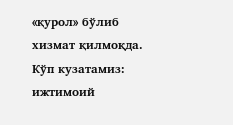«қурол» бўлиб хизмат қилмоқда. Кўп кузатамиз: ижтимоий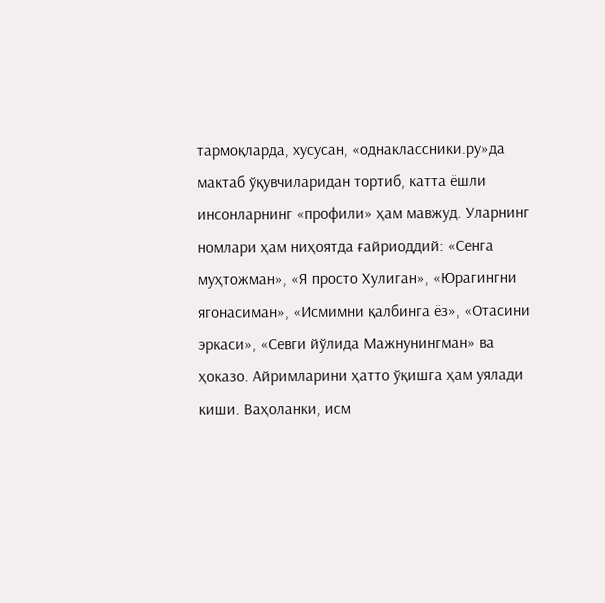тармоқларда, хусусан, «однаклассники.ру»да мактаб ўқувчиларидан тортиб, катта ёшли инсонларнинг «профили» ҳам мавжуд. Уларнинг номлари ҳам ниҳоятда ғайриоддий: «Сенга муҳтожман», «Я просто Хулиган», «Юрагингни ягонасиман», «Исмимни қалбинга ёз», «Отасини эркаси», «Севги йўлида Мажнунингман» ва ҳоказо. Айримларини ҳатто ўқишга ҳам уялади киши. Ваҳоланки, исм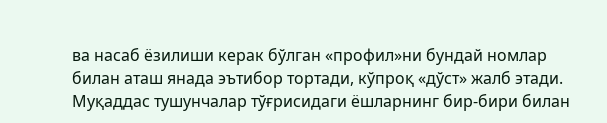ва насаб ёзилиши керак бўлган «профил»ни бундай номлар билан аташ янада эътибор тортади, кўпроқ «дўст» жалб этади. Муқаддас тушунчалар тўғрисидаги ёшларнинг бир-бири билан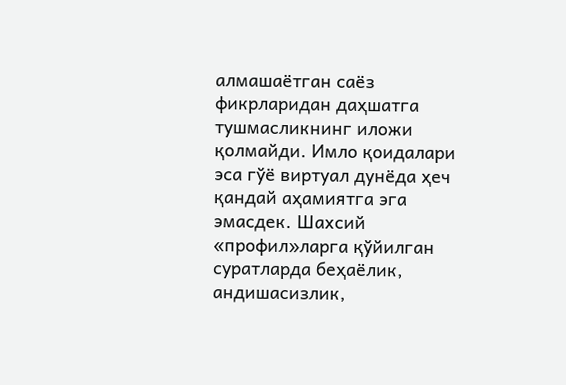алмашаётган саёз фикрларидан даҳшатга тушмасликнинг иложи қолмайди. Имло қоидалари эса гўё виртуал дунёда ҳеч қандай аҳамиятга эга эмасдек. Шахсий «профил»ларга қўйилган суратларда беҳаёлик, андишасизлик,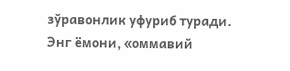зўравонлик уфуриб туради. Энг ёмони, «оммавий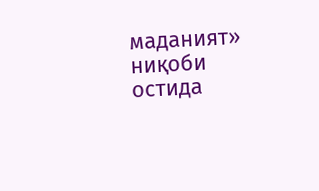маданият» ниқоби остида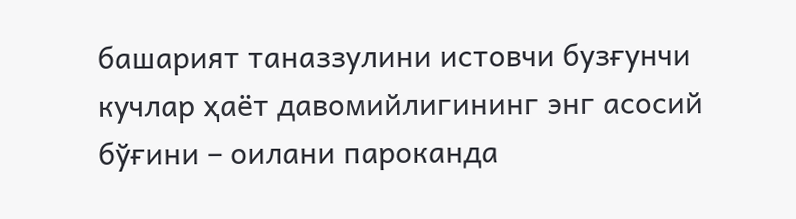башарият таназзулини истовчи бузғунчи кучлар ҳаёт давомийлигининг энг асосий бўғини – оилани пароканда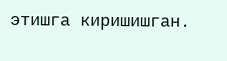этишга киришишган.